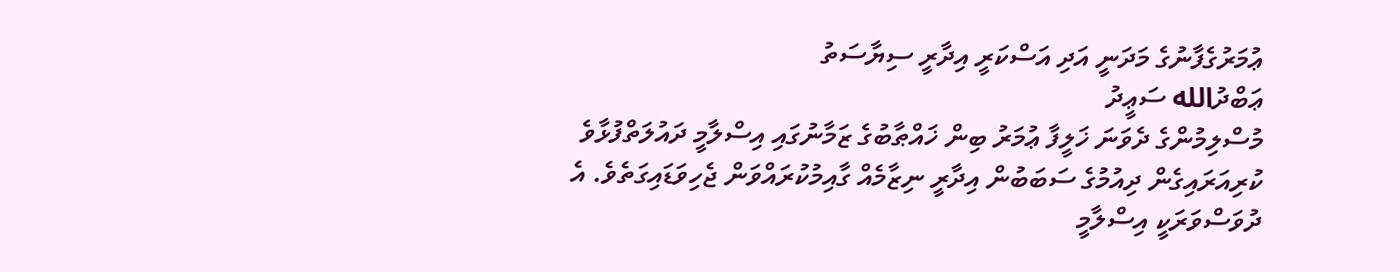ޢުމަރުގެފާނުގެ މަދަނީ އަދި އަސްކަރީ އިދާރީ ސިޔާސަތު
ޢަބްދުالله ސަޢީދު
މުސްލިމުންގެ ދެވަނަ ޚަލީފާ ޢުމަރު ބިން ޚައްޠާބުގެ ޒަމާނުގައި އިސްލާމީ ދައުލަތްފުޅާވެ ކުރިއަރައިގެން ދިއުމުގެ ސަބަބުން އިދާރީ ނިޒާމެއް ގާއިމުކުރައްވަން ޖެހިވަޑައިގަތެވެ. އެ ދުވަސްވަރަކީ އިސްލާމީ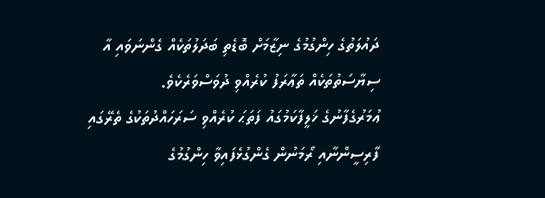ދައުލަތުގެ ހިންގުމުގެ ނިޒާމަށް ބޮޑެތި ބަދަލުތަކެއް ގެންނަވައި އާ ސިޔާސަތުތަކެއް ތަޢާރަފު ކުރެއްވި ދުވަސްވަރެކެވެ.
ޢުމަރުގެފާނުގެ ޚަލީފާކަމުގައު ފަތަޙަ ކުރެއްވި ސަރަހައްދުތަކުގެ ތެރޭގައި ފާރިސީންނާއި ރޯމަނުން ގެންގުޅެފައިވާ ހިންގުމުގެ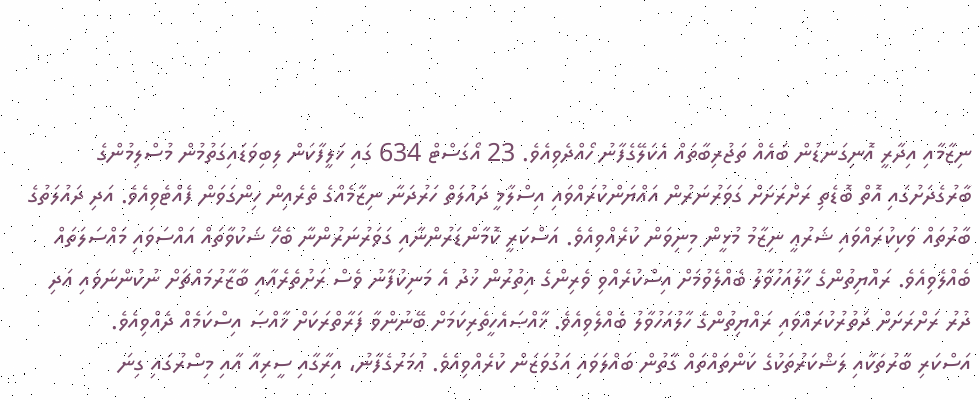ނިޒާމާއި އިދާރީ އޮނިގަނޑުން ބައެއް ތަޖުރިބާތައް އެކަލޭގެފާނު ހޯއްދެވިއެވެ. 23 އޯގަސްޓް 634 ގައި ޚަލީފާކަން ލިބިވަޑައިގަތުމުން މުސްލިމުންގެ ބާރުގެދަށުގައި އޮތް ބޮޑެތި ރަށްރަށަށް ގަވަރުނަރުން އައްޔަންކުރައްވައި އިސްލާމީ ދައުލަތް ހަރުދަނާ ނިޒާމެއްގެ ތެރެއިން ހިންގަވަން ފެއްޓެވިއެވެ. އަދި ދައުލަތުގެ ބާރުތައް ވަކިކުރައްވައި ޝަރުޢީ ނިޒާމު މުޅީން މިނިވަން ކުރެއްވިއެވެ. އަސްކަރީ ކޮމާންޑަރުންނާއި ގަވަރުނަރުންނާ ބެހޭ ޝަކުވާތައް އައްސަވައި މައްސަލަތައް ބެއްލެވިއެވެ. ރައްޔިތުންގެ ހާލުއަހުވާލު ބެއްލެވުމަށް އިސްކުރެއްވި ވެރިންގެ އިތުރުން ޚުދު އެ މަނިކުފާނު ވެސް ރަށުތެރެއާއި ބާޒާރުމައްޗަށް ނުކުންނަވައި އަދި ދުރު ރަށްރަށަށް ދަތުރުކުރައްވައި ރައްޔިތުންގެ ހާލުއަހުވާލު ބެއްލެވިއެވެ. ޚާއްޞައެހީތެރިކަމަށް ބޭނުންވާ ފަރާތްރަކަށް ޚާއްޞަ އިސްކަމެއް ދެއްވިއެވެ.
އަސްކަރި ބާރުތަކާއި ލަޝްކަރުތަކުގެ ކަންތައްތައް ގާތުން ބައްލަވައި އަގުވަޒަން ކުރެއްވިއެވެ. ޢުމަރުގެފާނު، އިރާގާއި ސީރިއާ އާއި މިސްރުގައި ގިނަ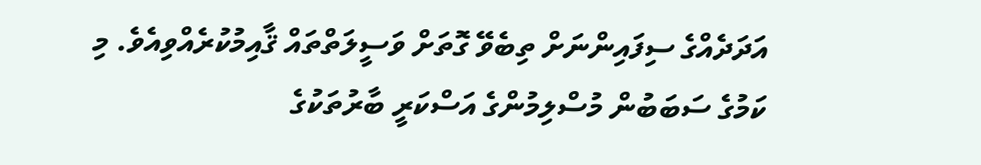އަދަދެއްގެ ސިފައިންނަށް ތިބެވޭ ގޮތަށް ވަސީލަތްތައް ޤާއިމުކުރެއްވިއެވެ. މި ކަމުގެ ސަބަބުން މުސްލިމުންގެ އަސްކަރީ ބާރުތަކުގެ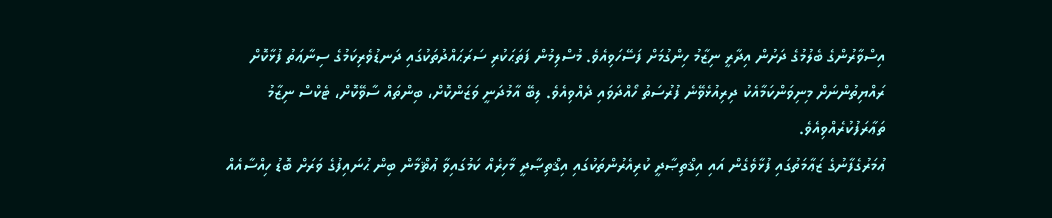އިސްވާރުންގެ ބެލުމުގެ ދަށުން އިދާރީ ނިޒާމު ހިންގުމަށް ފަސޭހަވިއެވެ. މުސްލިމުން ފަތަޙަކުރި ސަރަޙައްދުތަކުގައި ދަނޑުވެރިކަމުގެ ސިނާޢަތު ފުޅާކޮށް ރައްޔިތުންނަށް މިނިވަންކަމާއެކު ދިރިއުޅެވޭނެ ފުރުސަތު ހޯއްދަވައި ދެއްވިއެވެ. ލިބޭ އާމުދަނީ ވަޒަންކޮށް، ބިންތައް ސާވޭކޮށް، ޓެކްސް ނިޒާމު ތަޢާރަފުކުރެއްވިއެވެ.
ޢުމަރުގެފާނުގެ ޒަޢާމަތުގައި ފުޅާވެގެން އައި އިޤްތިޞާދީ ކުރިއެރުންތަކުގައި އިޤްތިޞާދީ މާހިރެއް ކަމުގައިވާ ޢުޘްމާން ބިން ޙުނައިފުގެ ވަރަށް ބޮޑު ހިއްސާއެއް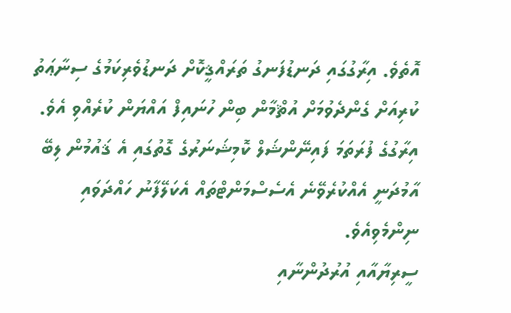އޮތެވެ. އިރާގުގައި ދަނޑުފަނގު ތަރައްޤީކޮށް ދަނޑުވެރިކަމުގެ ސިނާޢަތު ކުރިއަށް ގެންދެވުމަށް އުޘްމާން ބިން ހުނައިފް އައްޔަން ކުރެއްވި އެވެ. އިރާގުގެ ފުރަތަމަ ފައިނޭންޝަލް ކޮމިޝަނަރުގެ ގޮތުގައި އެ ޤައުމުން ލިބޭ އާމުދަނީ އެއްކުރެވޭނެ އެސެސްމަންޓްތައް އެކަލޭފާނު ހައްދަވައި ނިންމެވިއެވެ.
ސީރިޔާއާއި އުރުދުންނާއި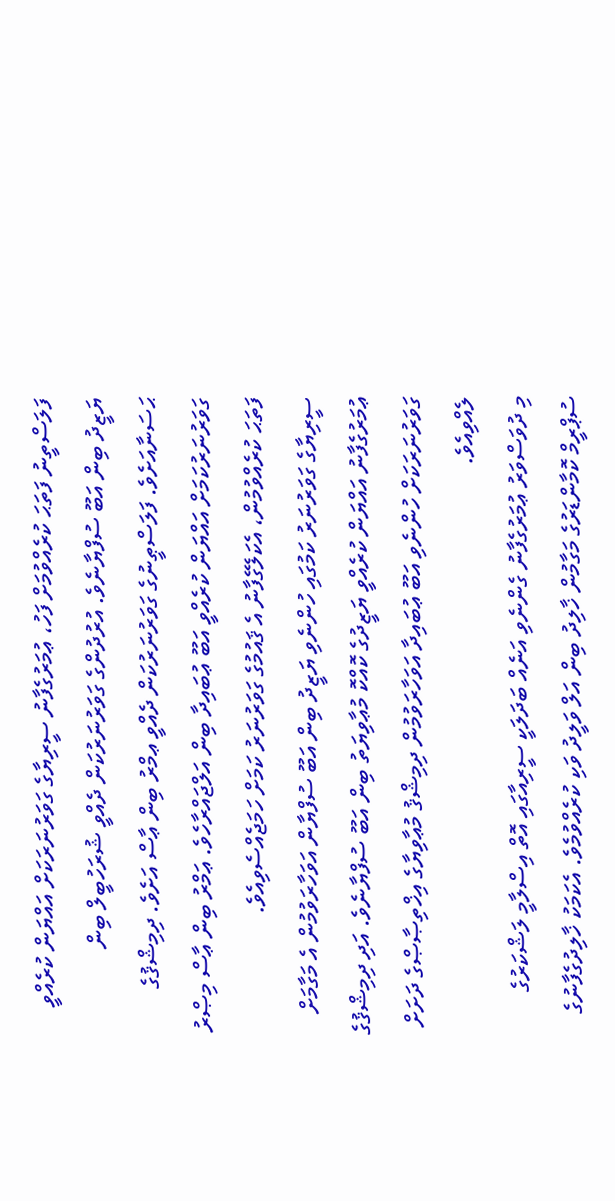ފަލަސްތީނު ފަތަޙަ ކުރެއްވުމަށް ފަހު، ޢުމަރުގެފާނު ސީރިޔާގެ ގަވަރުނަރަކަށް އައްޔަން ކުރެއްވީ ޔަޒީދު ބިން އަބޫ ސުފްޔާނެވެ. އުރުދުންގެ ގަވަރުނަރުކަން ދެއްވީ ޝުރަހުބީލް ބިން ޙަސަނާއަށެވެ. ފަލަސްޠީނުގެ ގަވަރުނަރުކަން ދެއްވީ ޢމްރު ބިން ޢާސް އަށެވެ. ދިމިޝްޤުގެ ގަވަރުނަރުކަމަށް އައްޔަން ކުރެއްވީ އަބޫ ޢުބައިދާ ބިން އަލްޖައްރާހެވެ. ޢަމްރު ބިން ޢާސް މިޞްރު ފަތަޙަ ކުރެއްވުމުން، އެކަލޭގެފާނު އެ ޤައުމުގެ ގަވަރުނަރު ކަމަށް ހަމަޖެއްސެވިއެވެ.
ސީރިޔާގެ ގަވަރުނަރު ކަމުގައި ހުންނެވި ޔަޒީދު ބިން އަބޫ ސުފްޔާން އަވަހާރަވުމުން އެ މަގާމަށް ޢުމަރުގެފާނު އައްޔަން ކުރެއްވީ ޔަޒީދުގެ ކޮއްކޮ މުޢާވިޔަތު ބިން އަބޫ ސުފްޔާނެވެ. އަދި ދިމިޝްޤުގެ ގަވަރުނަރަކަށް ހުންނެވި އަބޫ ޢުބައިދާ އަވަހާރަވުމުން ދިމިޝްޤު މުޢާވިޔާގެ އިޚްތިޞާޞްގެ ދަށަށް ލެއްވިއެވެ.
މި ދުވަސްވަރު ޢުމަރުގެފާނު ގެންނެވި އަނެއް ބަދަލަކީ ސީރިއާގައި އޮތް އިސްލާމީ ލަޝްކަރުގެ ސުޕްރީމް ކޮމާންޑަރުގެ މަގާމުން ޚާލިދު ބިން އަލް ވަލީދު ވަކި ކުރެއްވުމެވެ. އެކަމަކު ޚާލިދުގެފާނުގެ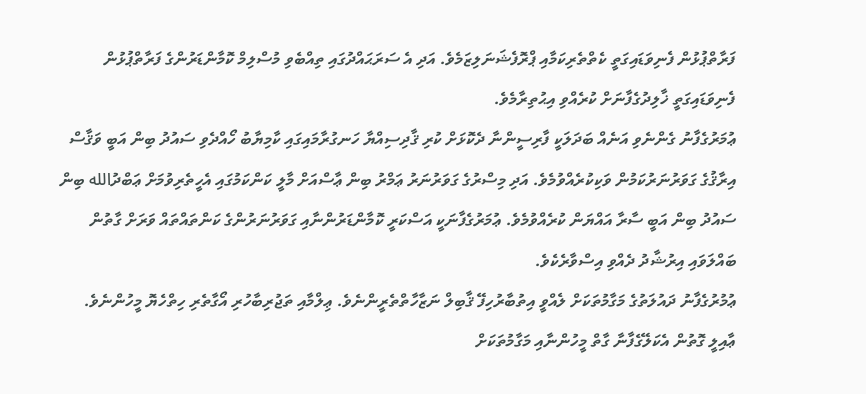ފަރާތްޕުޅުން ފެނިވަޑައިގަތީ ކެތްތެރިކަމާއި ޕްރޮފެޝަނަލިޒަމެވެ. އަދި އެ ސަރަޙައްދުގައި ތިއްބެވި މުސްލިމް ކޮމާންޑަރުންގެ ފަރާތްޕުޅުން ފެނިވަޑައިގަތީ ޚާލިދުގެފާނަށް ކުރެއްވި އިޙުތިރާމެވެ.
ޢުމަރުގެފާނު ގެންނެވި އަނެއް ބަދަލަކީ ފާރިސީންނާ ދެކޮޅަށް ކުރި ޤާދިސިއްޔާ ހަނގުރާމައިގައި ކާމިޔާބު ހޯއްދެވި ސައުދު ބިން އަބީ ވަޤާސް އިރާޤުގެ ގަވަރުނަރުކަމުން ވަކިކުރެއްވުމެވެ. އަދި މިސްރުގެ ގަވަރުނަރު ޢަމްރު ބިން ޢާސްއަށް މާލީ ކަންކަމުގައި އެހީތެރިވުމަށް ޢަބްދުالله ބިން ސައުދު ބިން އަބީ ސާރާ އައްޔަން ކުރެއްވުމެވެ. ޢުމަރުގެފާނަކީ އަސްކަރީ ކޮމާންޑަރުންނާއި ގަވަރުނަރުންގެ ކަންތައްތައް ވަރަށް ގާތުން ބައްލަވައި އިރުޝާދު ދެއްވި އިސްވާރެކެވެ.
ޢުމުރުގެފާނު ދައުލަތުގެ މަގާމުތަކަށް ލެއްވީ އިތުބާރުހިފޭ ޤާބިލް ނަޒާހާތްތެރީންނެވެ. ޢިލްމާއި ތަޖުރިބާހުރި އޯގާތެރި ހިތްހެޔޮ މީހުންނެވެ. ޢާއިލީ ގޮތުން އެކަލޭގެފާނާ ގާތް މީހުންނާއި މަގާމުތަކަށް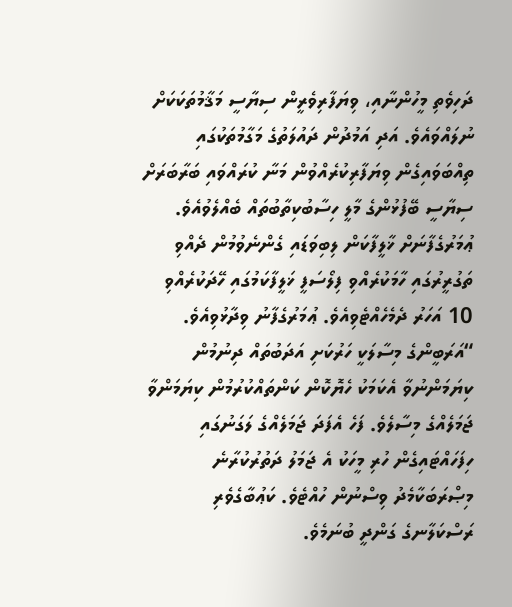ދަހިވެތި މީހުންނާއި، ވިޔަފާރިވެރީން ސިޔާސީ މަޤާމުތަކަކަށް ނުލައްވައެވެ. އަދި އަމުދުން ދައުލަތުގެ މަގާމުތަކުގައި ތިއްބަވައިގެން ވިޔަފާރިކުރެއްވުން މަނާ ކުރައްވައި ބަރާބަރަށް ސިޔާސީ ބޭފުޅުންގެ މާލީ ހިސާބުކިތާބުތައް ބެއްލެވުއެވެ.
ޢުމަރުގެފާނަށް ޚާލީފާކަން ލިބިވަޑައި ގެންނެވުމުން ދެއްވި ތަގުރީރުގައި ހާމަކުރެއްވި ފިލޯސަފީ ޚަލީފާކަމުގައި ހޭދަކުރެއްވި 10 އަހަރު ދެމެހެއްޓެވިއެވެ. ޢުމަރުގެފާނު ވިދާޅުވިއެވެ. “އަރަބީންގެ މިސާލަކީ ހަރުކަށި އަދަބުތައް ދިނުމުން ކިޔަމަންނުވާ އެކަމަކު ހެޔޮކޮން ކަންތައްކުރުމުން ކިޔަމަންވާ ޖަމަލެއްގެ މިސާލެވެ. ފަހެ އެފަދަ ޖަމަލެއްގެ ލަގަނުގައި ހިފަހައްޓައިގެން ހުރި މީހަކު އެ ޖަމަލު ދަތުރުކުރާނެ މިޞްރަބަކާމެދު ވިސްނުން ހުއްޓެވެ. ކަޢުބާގެވެރި ރަސްކަލާނގެ ގަންދީ ބުނަމެވެ.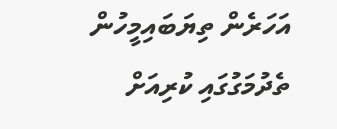އަހަރެން ތިޔަބައިމީހުން ތެދުމަގުގައި ކުރިއަށް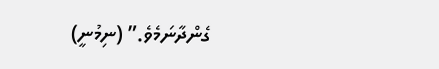ގެންދާނަމެވެ.” (ނިމުނީ)